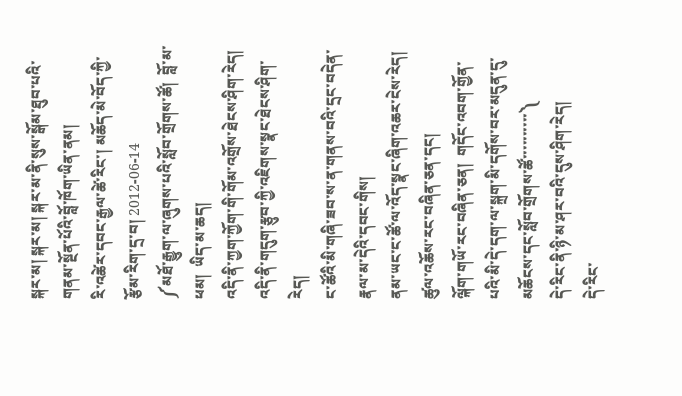སྐར་མ། སྐར་མ། སྐར་མ་ནི་སུས་སྒོམ་ཐུབ་པའི་གནམ་སྔོན་པོའི་བློ་ཁོག་ཡིན་ནམ།
རི་འཚེར་དབང་རྒྱལ་ཚེ་རིང་། མཆོད་མེ་བོད་ཀྱི་རྩོམ་རིག་དྲ་བ། 2012-06-14
༼མཐོ་རྒྱུག་ལ་ཞུགས་པའི་སློབ་གྲོགས་ཚོ།  བློ་མ་ཕམ།  ཡིད་མ་ཆད།
འདི་ནི་ཀྱག་ཀྱོག་གི་གོམ་འགྲོས་ཐེངས་ཤིག་རེད།  འདི་ནི་གདུག་རྩུབ་ཀྱི་འཇིགས་སྣང་ཐེངས་ཤིག་རེད།
ང་ཚོའི་མི་གཞི་ཟབ་ས་ན་གནས་བའི་དྲང་བདེན་རྣལ་མ་དེའི་དབང་གིས།
ནམ་ཡང་ང་ཚོ་ལ་འོད་སྣང་ཞིག་འཆར་ངེས་རེད།
ཚུལ་འཆོས་རང་བཞིན་ཅན་དང།
ལྐོག་གཡོ་རང་བཞིན་ཅན།  གདོང་འབག་གྱོན་པའི་མི་དེ་དག་ལ་སྐྲག་མི་དགོས་བར་མདུན་དུ་མཆོངས་དང་སློབ་གྲོགས་ཚོ་་་་་་་་་་༽
དེ་རིང་ནི་ཉི་མ་ཤར་བའི་དུས་ཤིག་རེད།
དེ་རིང་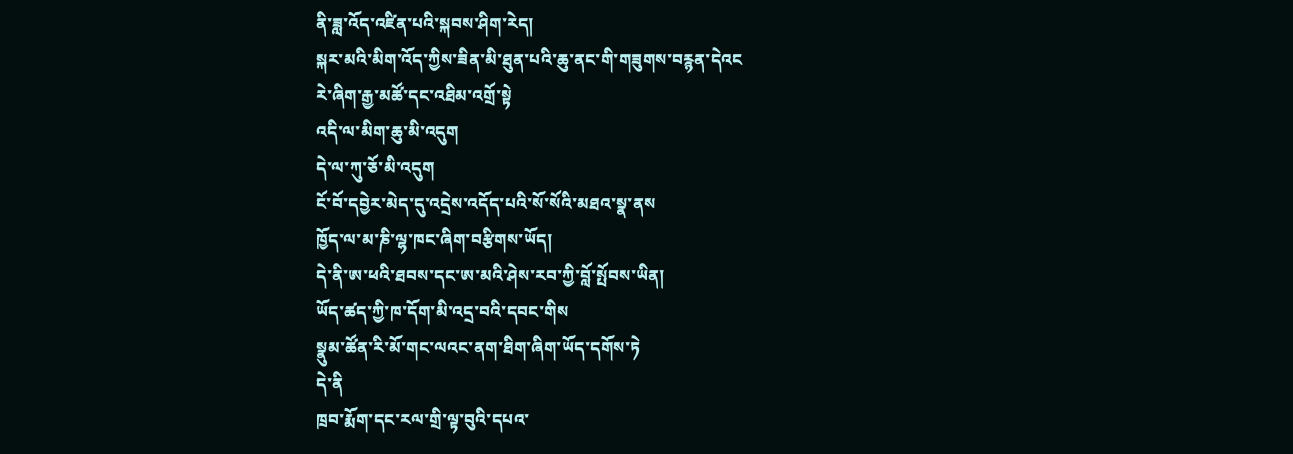ནི་ཟླ་འོད་འཛིན་པའི་སྐབས་ཤིག་རེད།
སྐར་མའི་མིག་འོད་ཀྱིས་ཟིན་མི་ཐུན་པའི་ཆུ་ནང་གི་གཟུགས་བརྙན་དེའང
རེ་ཞིག་རྒྱ་མཚོ་དང་འཐིམ་འགྲོ་སྟེ
འདི་ལ་མིག་ཆུ་མི་འདུག
དེ་ལ་ཀུ་ཅོ་མི་འདུག
ངོ་བོ་དབྱེར་མེད་དུ་འདྲེས་འདོད་པའི་སོ་སོའི་མཐའ་སྣ་ནས
ཁྱོད་ལ་མ་ཎི་ལྷ་ཁང་ཞིག་བརྩིགས་ཡོད།
དེ་ནི་ཨ་ཕའི་ཐབས་དང་ཨ་མའི་ཤེས་རབ་ཀྱི་བློ་སྤོབས་ཡིན།
ཡོད་ཚད་ཀྱི་ཁ་དོག་མི་འདྲ་བའི་དབང་གིས
སྣུམ་ཚོན་རི་མོ་གང་ལའང་ནག་ཐིག་ཞིག་ཡོད་དགོས་ཏེ
དེ་ནི
ཁྲབ་རྨོག་དང་རལ་གྲི་ལྟ་བུའི་དཔའ་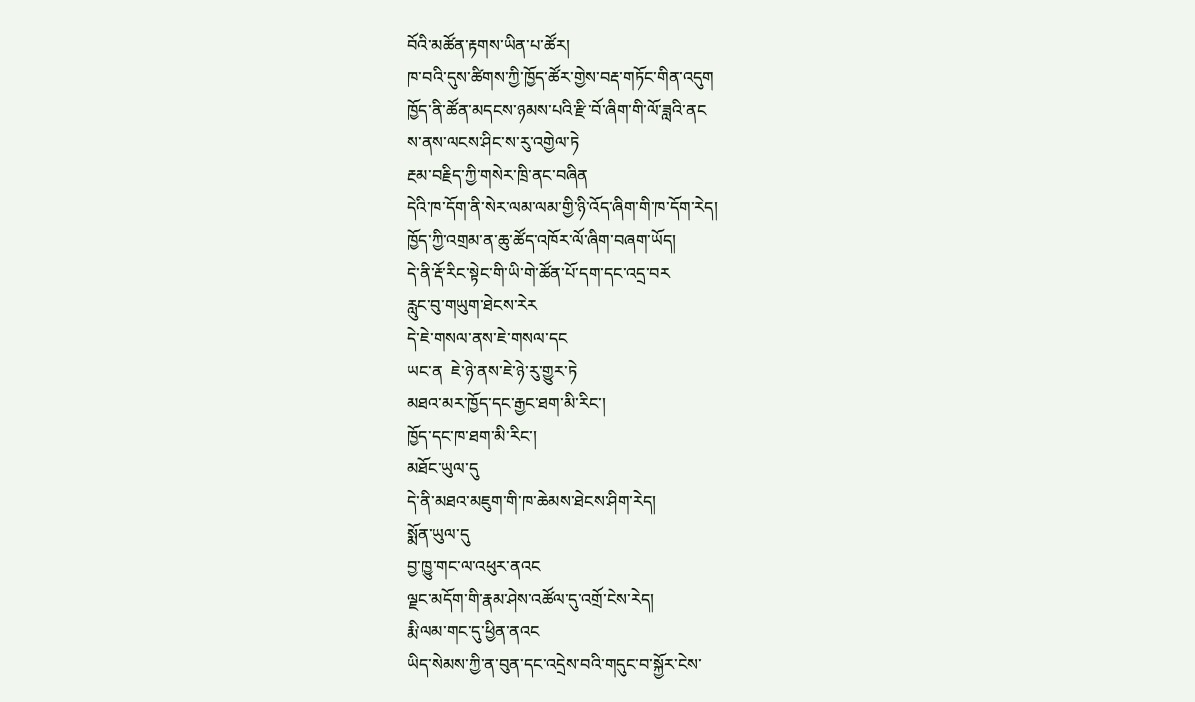བོའི་མཚོན་རྟགས་ཡིན་པ་ཚོར།
ཁ་བའི་དུས་ཚིགས་ཀྱི་ཁྱོད་ཚོར་གྱེས་བརྡ་གཏོང་གིན་འདུག
ཁྱོད་ནི་ཚོན་མདངས་ཉམས་པའི་རྫི་བོ་ཞིག་གི་ལོ་ཟླའི་ནང
ས་ནས་ལངས་ཤིང་ས་རུ་འགྱེལ་ཏེ
རྔམ་བརྗིད་ཀྱི་གསེར་ཁྲི་ནང་བཞིན
དེའི་ཁ་དོག་ནི་སེར་ལམ་ལམ་གྱི་ཉི་འོད་ཞིག་གི་ཁ་དོག་རེད།
ཁྱོད་ཀྱི་འགྲམ་ན་ཆུ་ཚོད་འཁོར་ལོ་ཞིག་བཞག་ཡོད།
དེ་ནི་རྡོ་རིང་སྟེང་གི་ཡི་གེ་ཚོན་པོ་དག་དང་འདྲ་བར
རླུང་བུ་གཡུག་ཐེངས་རེར
དེ་ཇེ་གསལ་ནས་ཇེ་གསལ་དང
ཡང་ན  ཇེ་ཉེ་ནས་ཇེ་ཉེ་རུ་གྱུར་ཏེ
མཐའ་མར་ཁྱོད་དང་རྒྱང་ཐག་མི་རིང་།
ཁྱོད་དང་ཁ་ཐག་མི་རིང་།
མཐོང་ཡུལ་དུ
དེ་ནི་མཐའ་མཇུག་གི་ཁ་ཆེམས་ཐེངས་ཤིག་རེད།
སྨོན་ཡུལ་དུ
བྱ་ཁྱུ་གང་ལ་འཕུར་ནའང
ལྗང་མདོག་གི་རྣམ་ཤེས་འཚོལ་དུ་འགྲོ་ངེས་རེད།
རྨི་ལམ་གང་དུ་ཕྱིན་ནའང
ཡིད་སེམས་ཀྱི་ན་བུན་དང་འདྲེས་བའི་གདུང་བ་སྐྱོར་ངེས་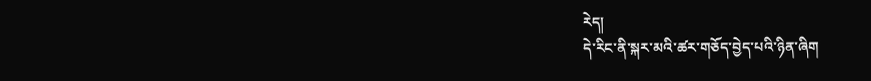རེད།
དེ་རིང་ནི་སྐར་མའི་ཚར་གཅོད་བྱེད་པའི་ཉིན་ཞིག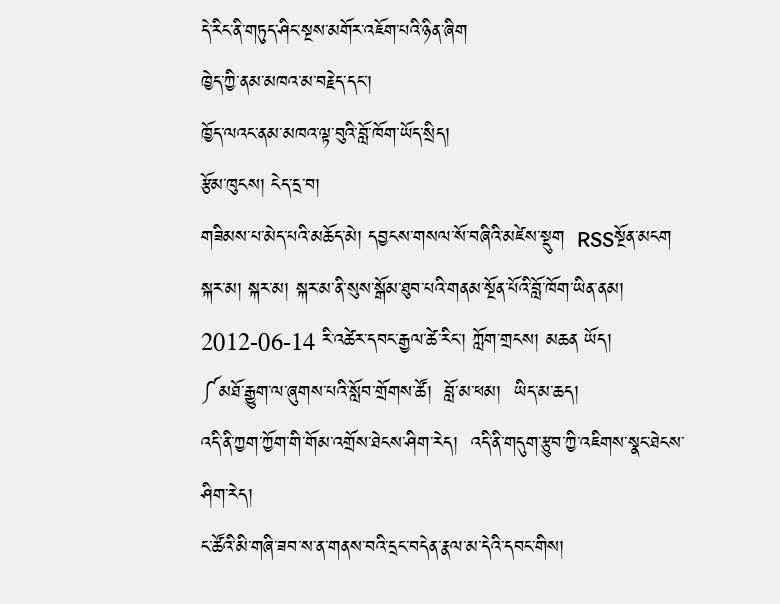དེ་རིང་ནི་གཏུད་ཤིང་སྔས་མགོར་འཇོག་པའི་ཉིན་ཞིག
ཁྱེད་ཀྱི་ནམ་མཁའ་མ་བརྗེད་དང་།
ཁྱོད་ལའང་ནམ་མཁའ་ལྟ་བུའི་བློ་ཁོག་ཡོད་སྲིད།
རྩོམ་ཁུངས། ངེད་དྲ་བ།
གཟིམས་པ་མེད་པའི་མཆོད་མེ། དབྱངས་གསལ་སོ་བཞིའི་མཛེས་སྡུག  RSSསྔོན་མངག
སྐར་མ། སྐར་མ། སྐར་མ་ནི་སུས་སྒོམ་ཐུབ་པའི་གནམ་སྔོན་པོའི་བློ་ཁོག་ཡིན་ནམ།
2012-06-14 རི་འཚེར་དབང་རྒྱལ་ཚེ་རིང་། ཀློག་གྲངས། མཆན ཡོད།
༼མཐོ་རྒྱུག་ལ་ཞུགས་པའི་སློབ་གྲོགས་ཚོ།  བློ་མ་ཕམ།  ཡིད་མ་ཆད།
འདི་ནི་ཀྱག་ཀྱོག་གི་གོམ་འགྲོས་ཐེངས་ཤིག་རེད།  འདི་ནི་གདུག་རྩུབ་ཀྱི་འཇིགས་སྣང་ཐེངས་ཤིག་རེད།
ང་ཚོའི་མི་གཞི་ཟབ་ས་ན་གནས་བའི་དྲང་བདེན་རྣལ་མ་དེའི་དབང་གིས།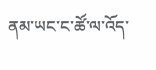ནམ་ཡང་ང་ཚོ་ལ་འོད་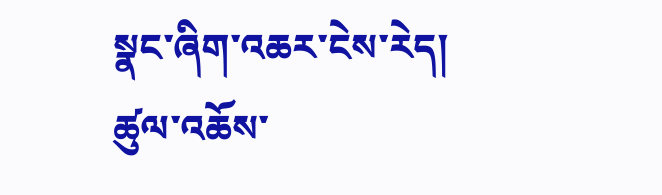སྣང་ཞིག་འཆར་ངེས་རེད།
ཚུལ་འཆོས་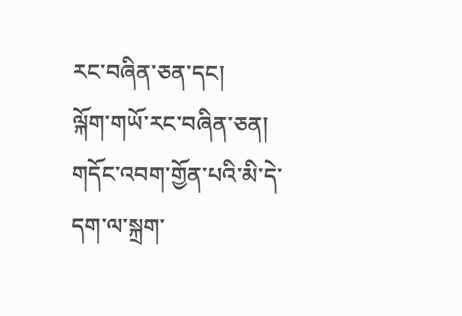རང་བཞིན་ཅན་དང།
ལྐོག་གཡོ་རང་བཞིན་ཅན།  གདོང་འབག་གྱོན་པའི་མི་དེ་དག་ལ་སྐྲག་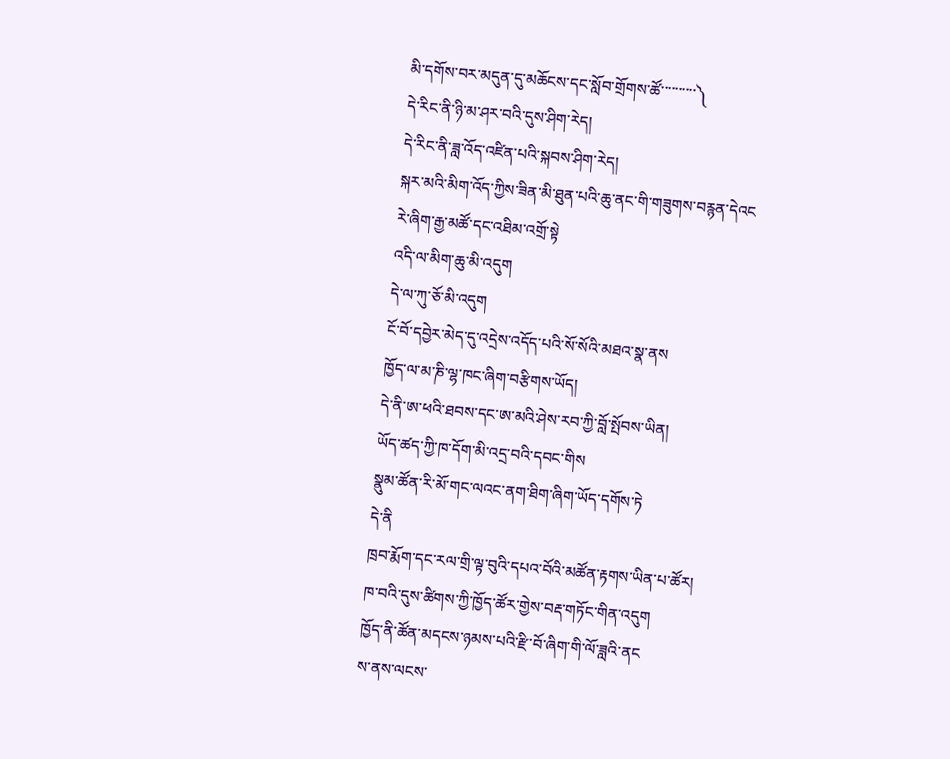མི་དགོས་བར་མདུན་དུ་མཆོངས་དང་སློབ་གྲོགས་ཚོ་་་་་་་་་་༽
དེ་རིང་ནི་ཉི་མ་ཤར་བའི་དུས་ཤིག་རེད།
དེ་རིང་ནི་ཟླ་འོད་འཛིན་པའི་སྐབས་ཤིག་རེད།
སྐར་མའི་མིག་འོད་ཀྱིས་ཟིན་མི་ཐུན་པའི་ཆུ་ནང་གི་གཟུགས་བརྙན་དེའང
རེ་ཞིག་རྒྱ་མཚོ་དང་འཐིམ་འགྲོ་སྟེ
འདི་ལ་མིག་ཆུ་མི་འདུག
དེ་ལ་ཀུ་ཅོ་མི་འདུག
ངོ་བོ་དབྱེར་མེད་དུ་འདྲེས་འདོད་པའི་སོ་སོའི་མཐའ་སྣ་ནས
ཁྱོད་ལ་མ་ཎི་ལྷ་ཁང་ཞིག་བརྩིགས་ཡོད།
དེ་ནི་ཨ་ཕའི་ཐབས་དང་ཨ་མའི་ཤེས་རབ་ཀྱི་བློ་སྤོབས་ཡིན།
ཡོད་ཚད་ཀྱི་ཁ་དོག་མི་འདྲ་བའི་དབང་གིས
སྣུམ་ཚོན་རི་མོ་གང་ལའང་ནག་ཐིག་ཞིག་ཡོད་དགོས་ཏེ
དེ་ནི
ཁྲབ་རྨོག་དང་རལ་གྲི་ལྟ་བུའི་དཔའ་བོའི་མཚོན་རྟགས་ཡིན་པ་ཚོར།
ཁ་བའི་དུས་ཚིགས་ཀྱི་ཁྱོད་ཚོར་གྱེས་བརྡ་གཏོང་གིན་འདུག
ཁྱོད་ནི་ཚོན་མདངས་ཉམས་པའི་རྫི་བོ་ཞིག་གི་ལོ་ཟླའི་ནང
ས་ནས་ལངས་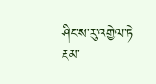ཤིང་ས་རུ་འགྱེལ་ཏེ
རྔམ་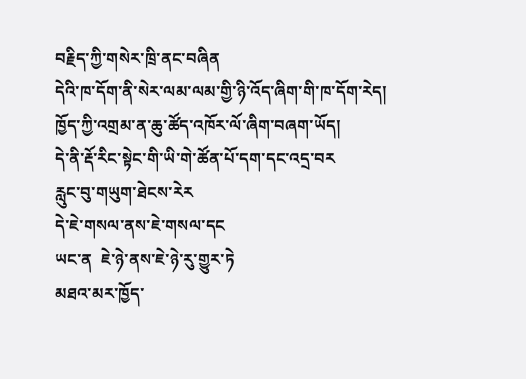བརྗིད་ཀྱི་གསེར་ཁྲི་ནང་བཞིན
དེའི་ཁ་དོག་ནི་སེར་ལམ་ལམ་གྱི་ཉི་འོད་ཞིག་གི་ཁ་དོག་རེད།
ཁྱོད་ཀྱི་འགྲམ་ན་ཆུ་ཚོད་འཁོར་ལོ་ཞིག་བཞག་ཡོད།
དེ་ནི་རྡོ་རིང་སྟེང་གི་ཡི་གེ་ཚོན་པོ་དག་དང་འདྲ་བར
རླུང་བུ་གཡུག་ཐེངས་རེར
དེ་ཇེ་གསལ་ནས་ཇེ་གསལ་དང
ཡང་ན  ཇེ་ཉེ་ནས་ཇེ་ཉེ་རུ་གྱུར་ཏེ
མཐའ་མར་ཁྱོད་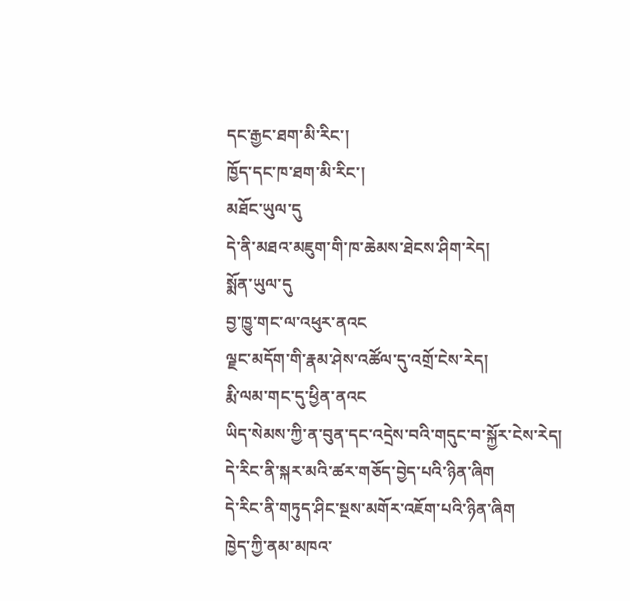དང་རྒྱང་ཐག་མི་རིང་།
ཁྱོད་དང་ཁ་ཐག་མི་རིང་།
མཐོང་ཡུལ་དུ
དེ་ནི་མཐའ་མཇུག་གི་ཁ་ཆེམས་ཐེངས་ཤིག་རེད།
སྨོན་ཡུལ་དུ
བྱ་ཁྱུ་གང་ལ་འཕུར་ནའང
ལྗང་མདོག་གི་རྣམ་ཤེས་འཚོལ་དུ་འགྲོ་ངེས་རེད།
རྨི་ལམ་གང་དུ་ཕྱིན་ནའང
ཡིད་སེམས་ཀྱི་ན་བུན་དང་འདྲེས་བའི་གདུང་བ་སྐྱོར་ངེས་རེད།
དེ་རིང་ནི་སྐར་མའི་ཚར་གཅོད་བྱེད་པའི་ཉིན་ཞིག
དེ་རིང་ནི་གཏུད་ཤིང་སྔས་མགོར་འཇོག་པའི་ཉིན་ཞིག
ཁྱེད་ཀྱི་ནམ་མཁའ་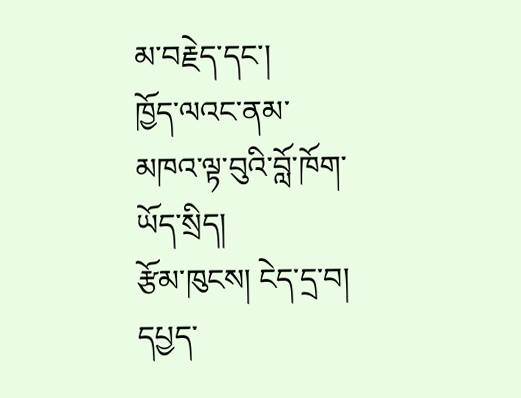མ་བརྗེད་དང་།
ཁྱོད་ལའང་ནམ་མཁའ་ལྟ་བུའི་བློ་ཁོག་ཡོད་སྲིད།
རྩོམ་ཁུངས། ངེད་དྲ་བ།
དཔྱད་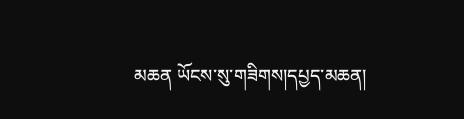མཆན ཡོངས་སུ་གཟིགས།དཔྱད་མཆན།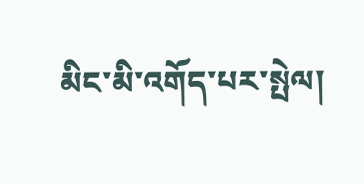མིང་མི་འགོད་པར་སྤེལ།